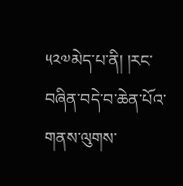༥༢༧མེད་པ་ནི། །རང་བཞིན་བདེ་བ་ཆེན་པོའ་གནས་ལུགས་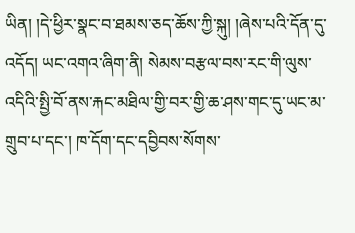ཡིན། །དེ་ཕྱིར་སྣང་བ་ཐམས་ཅད་ཆོས་ཀྱི་སྐུ། །ཞེས་པའི་དོན་དུ་འདོད། ཡང་འགའ་ཞིག་ནི། སེམས་བརྩལ་བས་རང་གི་ལུས་འདིའི་སྤྱི་བོ་ནས་རྐང་མཐིལ་གྱི་བར་གྱི་ཆ་ཤས་གང་དུ་ཡང་མ་གྲུབ་པ་དང་། ཁ་དོག་དང་དབྱིབས་སོགས་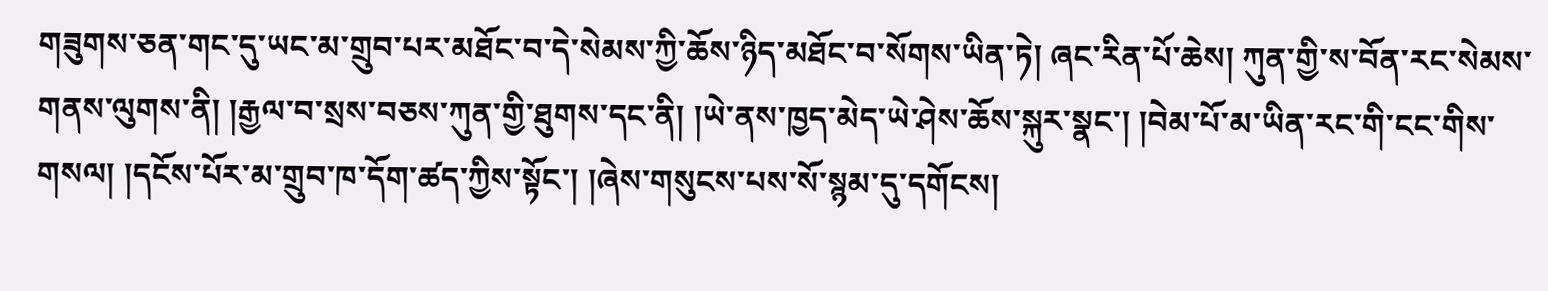གཟུགས་ཅན་གང་དུ་ཡང་མ་གྲུབ་པར་མཐོང་བ་དེ་སེམས་ཀྱི་ཆོས་ཉིད་མཐོང་བ་སོགས་ཡིན་ཏེ། ཞང་རིན་པོ་ཆེས། ཀུན་གྱི་ས་བོན་རང་སེམས་གནས་ལུགས་ནི། །རྒྱལ་བ་སྲས་བཅས་ཀུན་གྱི་ཐུགས་དང་ནི། །ཡེ་ནས་ཁྱད་མེད་ཡེ་ཤེས་ཆོས་སྐུར་སྣང་། །བེམ་པོ་མ་ཡིན་རང་གི་ངང་གིས་གསལ། །དངོས་པོར་མ་གྲུབ་ཁ་དོག་ཚད་ཀྱིས་སྟོང་། །ཞེས་གསུངས་པས་སོ་སྙམ་དུ་དགོངས།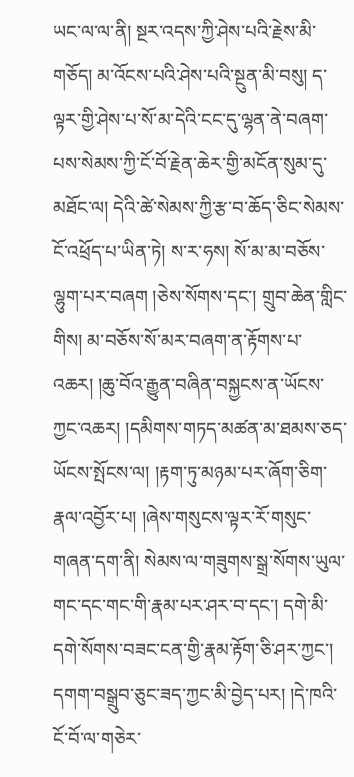ཡང་ལ་ལ་ནི། སྔར་འདས་ཀྱི་ཤེས་པའི་རྗེས་མི་གཅོད། མ་འོངས་པའི་ཤེས་པའི་སྔུན་མི་བསུ། ད་ལྟར་གྱི་ཤེས་པ་སོ་མ་དེའི་ངང་དུ་ལྷན་ནེ་བཞག་པས་སེམས་ཀྱི་ངོ་བོ་རྗེན་ཆེར་གྱི་མངོན་སུམ་དུ་མཐོང་ལ། དེའི་ཚེ་སེམས་ཀྱི་རྩ་བ་ཆོད་ཅིང་སེམས་ངོ་འཕྲོད་པ་ཡིན་ཏེ། ས་ར་ཧས། སོ་མ་མ་བཅོས་ལྷུག་པར་བཞག །ཅེས་སོགས་དང་། གྲུབ་ཆེན་གླིང་གིས། མ་བཅོས་སོ་མར་བཞག་ན་རྟོགས་པ་འཆར། །ཆུ་བོའ་རྒྱུན་བཞིན་བསྐྱངས་ན་ཡོངས་ཀྱང་འཆར། །དམིགས་གཏད་མཚན་མ་ཐམས་ཅད་ཡོངས་སྤོངས་ལ། །རྟག་ཏུ་མཉམ་པར་ཞོག་ཅིག་རྣལ་འབྱོར་པ། །ཞེས་གསུངས་ལྟར་རོ་གསུང་གཞན་དག་ནི། སེམས་ལ་གཟུགས་སྒྲ་སོགས་ཡུལ་གང་དང་གང་གི་རྣམ་པར་ཤར་བ་དང་། དགེ་མི་དགེ་སོགས་བཟང་ངན་གྱི་རྣམ་རྟོག་ཅི་ཤར་ཀྱང་། དགག་བསྒྲུབ་ཅུང་ཟད་ཀྱང་མི་བྱེད་པར། །དེ་ཁའི་ངོ་བོ་ལ་གཅེར་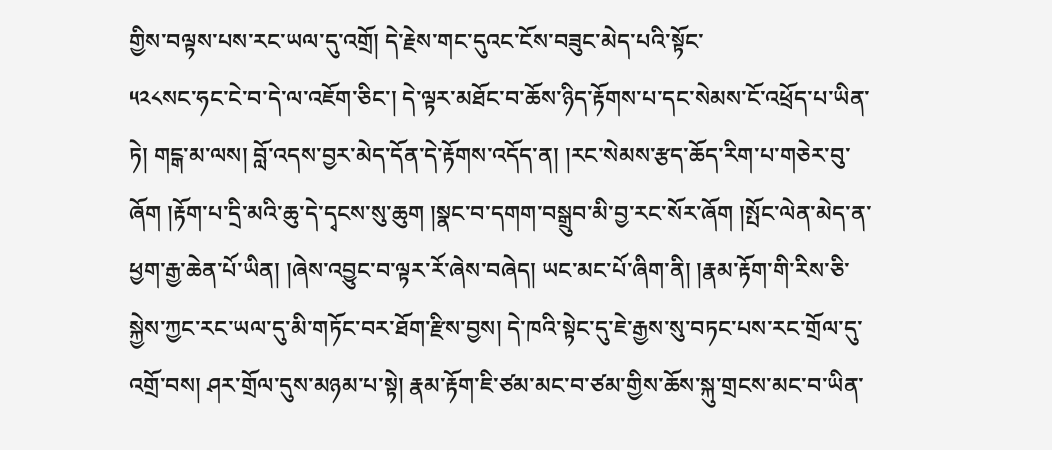གྱིས་བལྟས་པས་རང་ཡལ་དུ་འགྲོ། དེ་རྗེས་གང་དུའང་ངོས་བཟུང་མེད་པའི་སྟོང་
༥༢༨སང་ཧང་ངེ་བ་དེ་ལ་འཇོག་ཅིང་། དེ་ལྟར་མཐོང་བ་ཆོས་ཉིད་རྟོགས་པ་དང་སེམས་ངོ་འཕྲོད་པ་ཡིན་ཏེ། གངྒ་མ་ལས། བློ་འདས་བྱར་མེད་དོན་དེ་རྟོགས་འདོད་ན། །རང་སེམས་རྩད་ཆོད་རིག་པ་གཅེར་བུ་ཞོག །རྟོག་པ་དྲི་མའི་ཆུ་དེ་དྭངས་སུ་ཆུག །སྣང་བ་དགག་བསྒྲུབ་མི་བྱ་རང་སོར་ཞོག །སྤོང་ལེན་མེད་ན་ཕྱག་རྒྱ་ཆེན་པོ་ཡིན། །ཞེས་འབྱུང་བ་ལྟར་རོ་ཞེས་བཞེད། ཡང་མང་པོ་ཞིག་ནི། །རྣམ་རྟོག་གི་རིས་ཅི་སྐྱེས་ཀྱང་རང་ཡལ་དུ་མི་གཏོང་བར་ཐོག་རྫིས་བྱས། དེ་ཁའི་སྟེང་དུ་ཇེ་རྒྱས་སུ་བཏང་པས་རང་གྲོལ་དུ་འགྲོ་བས། ཤར་གྲོལ་དུས་མཉམ་པ་སྟེ། རྣམ་རྟོག་ཇི་ཙམ་མང་བ་ཙམ་གྱིས་ཆོས་སྐུ་གྲངས་མང་བ་ཡིན་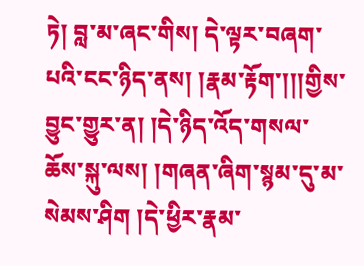ཏེ། བླ་མ་ཞང་གིས། དེ་ལྟར་བཞག་པའི་ངང་ཉིད་ནས། །རྣམ་རྟོག་།།།གྱིས་བྱུང་གྱུར་ན། །དེ་ཉིད་འོད་གསལ་ཆོས་སྐུ་ལས། །གཞན་ཞིག་སྙམ་དུ་མ་སེམས་ཤིག །དེ་ཕྱིར་རྣམ་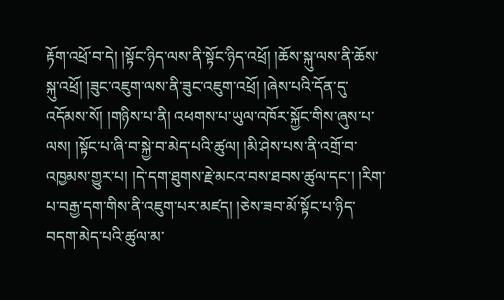རྟོག་འཕྲོ་བ་དེ། །སྟོང་ཉིད་ལས་ནི་སྟོང་ཉིད་འཕྲོ། །ཆོས་སྐུ་ལས་ནི་ཆོས་སྐུ་འཕྲོ། །ཟུང་འཇུག་ལས་ནི་ཟུང་འཇུག་འཕྲོ། །ཞེས་པའི་དོན་དུ་འདོམས་སོ། །གཉིས་པ་ནི། འཕགས་པ་ཡུལ་འཁོར་སྐྱོང་གིས་ཞུས་པ་ལས། །སྟོང་པ་ཞི་བ་སྐྱེ་བ་མེད་པའི་ཚུལ། །མི་ཤེས་པས་ནི་འགྲོ་བ་འཁྱམས་གྱུར་པ། །དེ་དག་ཐུགས་རྗེ་མངའ་བས་ཐབས་ཚུལ་དང་། །རིག་པ་བརྒྱ་དག་གིས་ནི་འཇུག་པར་མཛད། །ཅེས་ཟབ་མོ་སྟོང་པ་ཉིད་བདག་མེད་པའི་ཚུལ་མ་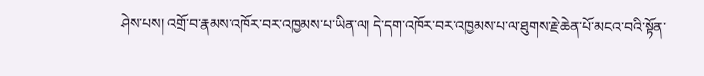ཤེས་པས། འགྲོ་བ་རྣམས་འཁོར་བར་འཁྱམས་པ་ཡིན་ལ། དེ་དག་འཁོར་བར་འཁྱམས་པ་ལ་ཐུགས་རྗེ་ཆེན་པོ་མངའ་བའི་སྟོན་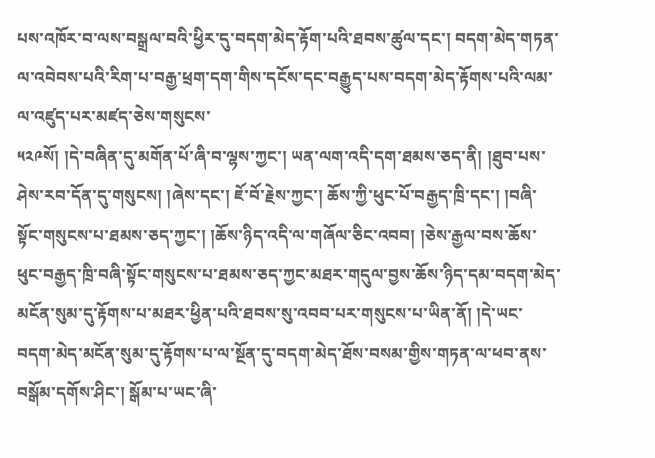པས་འཁོར་བ་ལས་བསྒྲལ་བའི་ཕྱིར་དུ་བདག་མེད་རྟོག་པའི་ཐབས་ཚུལ་དང་། བདག་མེད་གཏན་ལ་འབེབས་པའི་རིག་པ་བརྒྱ་ཕྲག་དག་གིས་དངོས་དང་བརྒྱུད་པས་བདག་མེད་རྟོགས་པའི་ལམ་ལ་འཛུད་པར་མཛད་ཅེས་གསུངས་
༥༢༩སོ། །དེ་བཞིན་དུ་མགོན་པོ་ཞི་བ་ལྷས་ཀྱང་། ཡན་ལག་འདི་དག་ཐམས་ཅད་ནི། །ཐུབ་པས་ཤེས་རབ་དོན་དུ་གསུངས། །ཞེས་དང་། ཇོ་བོ་རྗེས་ཀྱང་། ཆོས་ཀྱི་ཕུང་པོ་བརྒྱད་ཁྲི་དང་། །བཞི་སྟོང་གསུངས་པ་ཐམས་ཅད་ཀྱང་། །ཆོས་ཉིད་འདི་ལ་གཞོལ་ཅིང་འབབ། །ཅེས་རྒྱལ་བས་ཆོས་ཕུང་བརྒྱད་ཁྲི་བཞི་སྟོང་གསུངས་པ་ཐམས་ཅད་ཀྱང་མཐར་གདུལ་བྱས་ཆོས་ཉིད་དམ་བདག་མེད་མངོན་སུམ་དུ་རྟོགས་པ་མཐར་ཕྱིན་པའི་ཐབས་སུ་འབབ་པར་གསུངས་པ་ཡིན་ནོ། །དེ་ཡང་བདག་མེད་མངོན་སུམ་དུ་རྟོགས་པ་ལ་སྔོན་དུ་བདག་མེད་ཐོས་བསམ་གྱིས་གཏན་ལ་ཕབ་ནས་བསྒོམ་དགོས་ཤིང་། སྒོམ་པ་ཡང་ཞི་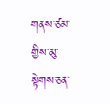གནས་ཙམ་གྱིས་མུ་སྟེགས་ཅན་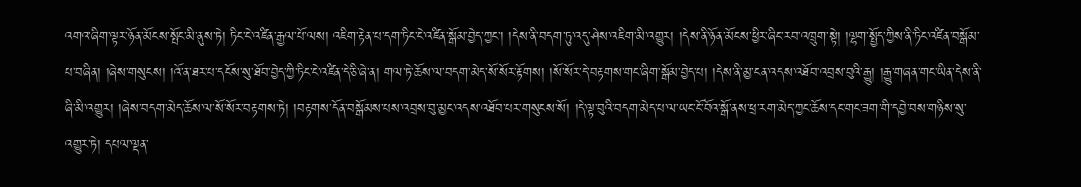འགའ་ཞིག་ལྟར་ཉོན་མོངས་སྤོང་མི་ནུས་ཏེ། ཏིང་ངེ་འཛིན་རྒྱལ་པོ་ལས། འཇིག་རྟེན་པ་དག་ཏིང་ངེ་འཛིན་སྒོམ་བྱེད་ཀྱང་། །དེས་ནི་བདག་ཏུ་འདུ་ཤེས་འཇིག་མི་འགྱུར། །དེས་ནི་ཉོན་མོངས་ཕྱིར་ཞིང་རབ་འཁྲུག་སྟེ། །ལྷག་སྤྱོད་ཀྱིས་ནི་ཏིང་འཛིན་བསྒོམ་པ་བཞིན། །ཞེས་གསུངས། །འོ་ན་ཐར་པ་དངོས་སུ་ཐོབ་བྱེད་ཀྱི་ཏིང་ངེ་འཛིན་དེ་ཅི་ཞེ་ན། གལ་ཏེ་ཆོས་ལ་བདག་མེད་སོ་སོར་རྟོགས། །སོ་སོར་དེ་བརྟགས་གང་ཞིག་སྒོམ་བྱེད་པ། །དེས་ནི་མྱ་ངན་འདས་འཐོབ་འབྲས་བུའི་རྒྱུ། །རྒྱུ་གཞན་གང་ཡིན་དེས་ནི་ཞི་མི་འགྱུར། །ཞེས་བདག་མེད་ཆོས་ལ་སོ་སོར་བརྟགས་ཏེ། །བརྟགས་དོན་བསྒོམས་པས་འབྲས་བུ་མྱང་འདས་འཐོབ་པར་གསུངས་སོ། །དེ་ལྟ་བུའི་བདག་མེད་པ་ལ་ཡང་ངོ་བོའ་སྒོ་ནས་ཕྲ་རག་མེད་ཀྱང་ཆོས་དང་གང་ཟག་གི་དབྱེ་བས་གཉིས་སུ་འགྱུར་ཏེ། དཔལ་ལྡན་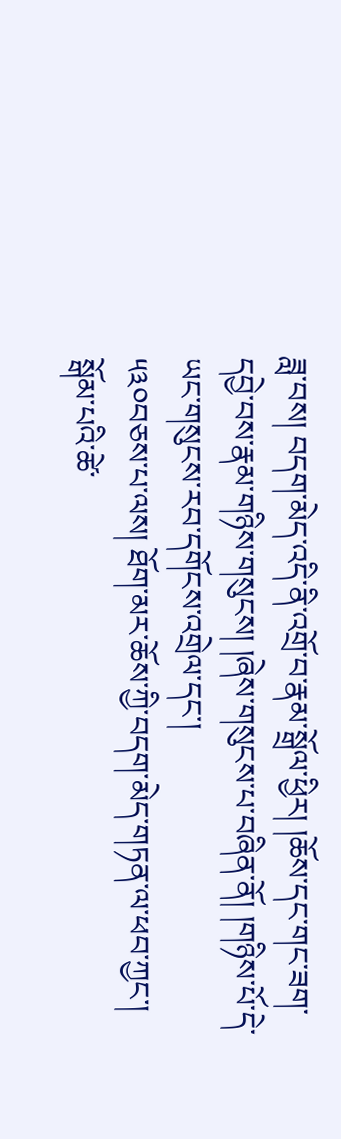ཟླ་བས། བདག་མེད་འདི་ནི་འགྲོ་བ་རྣམ་སྒྲོལ་ཕྱིར། །ཆོས་དང་གང་ཟག་དབྱེ་བས་རྣམ་གཉིས་གསུངས། །ཞེས་གསུངས་པ་བཞིན་ནོ། །གཉིས་པོ་དེ་ཡང་གསུངས་རབ་དགོངས་འགྲེལ་དང་།
༥༣༠བཅས་པ་ལས། ཐོག་མར་ཆོས་ཀྱི་བདག་མེད་གཏན་ལ་ཕབ་ཀྱང་། སྒོམ་པའི་ཚེ་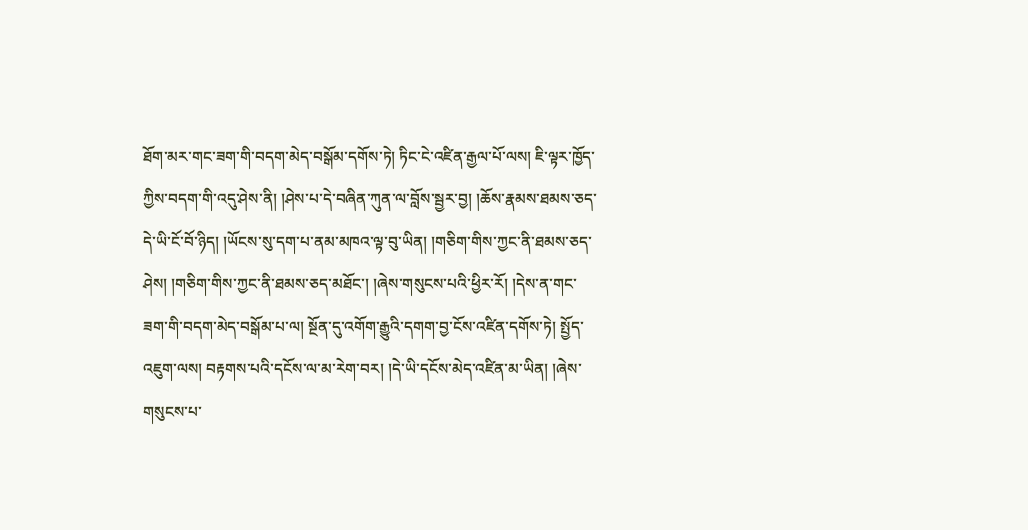ཐོག་མར་གང་ཟག་གི་བདག་མེད་བསྒོམ་དགོས་ཏེ། ཏིང་ངེ་འཛིན་རྒྱལ་པོ་ལས། ཇི་ལྟར་ཁྱོད་ཀྱིས་བདག་གི་འདུ་ཤེས་ནི། །ཤེས་པ་དེ་བཞིན་ཀུན་ལ་བློས་སྦྱར་བྱ། །ཆོས་རྣམས་ཐམས་ཅད་དེ་ཡི་ངོ་བོ་ཉིད། །ཡོངས་སུ་དག་པ་ནམ་མཁའ་ལྟ་བུ་ཡིན། །གཅིག་གིས་ཀྱང་ནི་ཐམས་ཅད་ཤེས། །གཅིག་གིས་ཀྱང་ནི་ཐམས་ཅད་མཐོང་། །ཞེས་གསུངས་པའི་ཕྱིར་རོ། །དེས་ན་གང་ཟག་གི་བདག་མེད་བསྒོམ་པ་ལ། སྔོན་དུ་འགོག་རྒྱུའི་དགག་བྱ་ངོས་འཛིན་དགོས་ཏེ། སྤྱོད་འཇུག་ལས། བརྟགས་པའི་དངོས་ལ་མ་རེག་བར། །དེ་ཡི་དངོས་མེད་འཛིན་མ་ཡིན། །ཞེས་གསུངས་པ་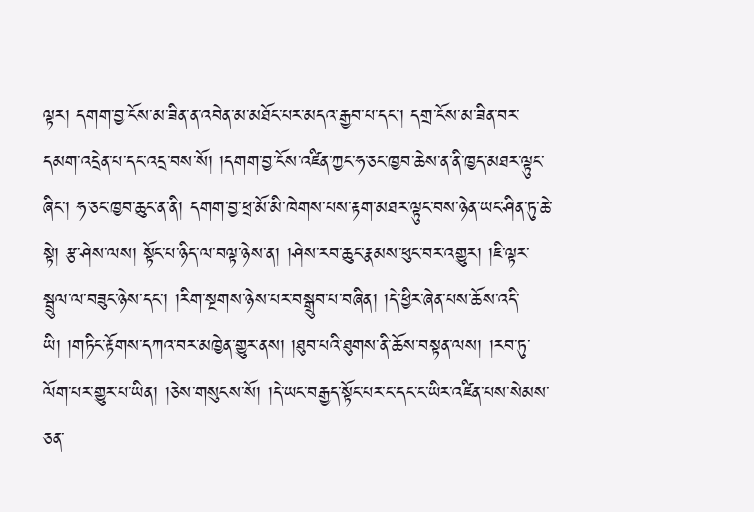ལྟར། དགག་བྱ་ངོས་མ་ཟིན་ན་འབེན་མ་མཐོང་པར་མདའ་རྒྱབ་པ་དང་། དགྲ་ངོས་མ་ཟིན་བར་དམག་འདྲེན་པ་དང་འདྲ་བས་སོ། །དགག་བྱ་ངོས་འཛིན་ཀྱང་ཧ་ཅང་ཁྱབ་ཆེས་ན་ནི་ཁྱད་མཐར་ལྟུང་ཞིང་། ཧ་ཅང་ཁྱབ་ཆུང་ན་ནི། དགག་བྱ་ཕྲ་མོ་མི་ཁེགས་པས་རྟག་མཐར་ལྟུང་བས་ཉེན་ཡང་ཤིན་ཏུ་ཆེ་སྟེ། རྩ་ཤེས་ལས། སྟོང་པ་ཉིད་ལ་བལྟ་ཉེས་ན། །ཤེས་རབ་ཆུང་རྣམས་ཕུང་བར་འགྱུར། །ཇི་ལྟར་སྦྲུལ་ལ་བཟུང་ཉེས་དང་། །རིག་སྔགས་ཉེས་པར་བསྒྲུབ་པ་བཞིན། །དེ་ཕྱིར་ཞེན་པས་ཆོས་འདི་ཡི། །གཏིང་རྟོགས་དཀའ་བར་མཁྱེན་གྱུར་ནས། །ཐུབ་པའི་ཐུགས་ནི་ཆོས་བསྟན་ལས། །རབ་ཏུ་ལོག་པར་གྱུར་པ་ཡིན། །ཅེས་གསུངས་སོ། །དེ་ཡང་བརྒྱད་སྟོང་པར་ང་དང་ང་ཡིར་འཛིན་པས་སེམས་ཅན་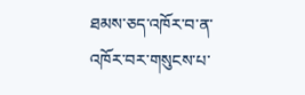ཐམས་ཅད་འཁོར་བ་ན་འཁོར་བར་གསུངས་པ་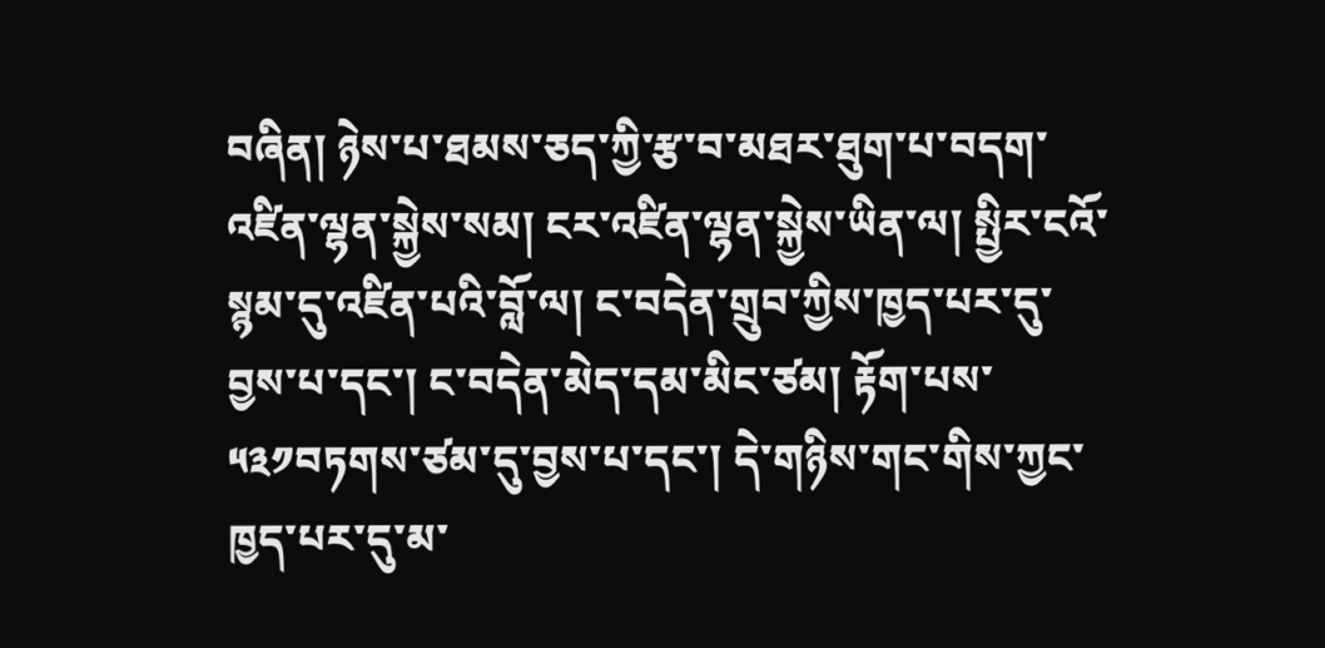བཞིན། ཉེས་པ་ཐམས་ཅད་ཀྱི་རྩ་བ་མཐར་ཐུག་པ་བདག་འཛིན་ལྷན་སྐྱེས་སམ། ངར་འཛིན་ལྷན་སྐྱེས་ཡིན་ལ། སྤྱིར་ངའོ་སྙམ་དུ་འཛིན་པའི་བློ་ལ། ང་བདེན་གྲུབ་ཀྱིས་ཁྱད་པར་དུ་བྱས་པ་དང་། ང་བདེན་མེད་དམ་མིང་ཙམ། རྟོག་པས་
༥༣༡བཏགས་ཙམ་དུ་བྱས་པ་དང་། དེ་གཉིས་གང་གིས་ཀྱང་ཁྱད་པར་དུ་མ་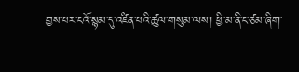བྱས་པར་ངའོ་སྙམ་དུ་འཛིན་པའི་ཚུལ་གསུམ་ལས། ཕྱི་མ་ནི་ང་ཙམ་ཞིག་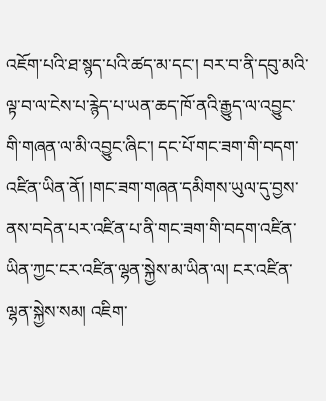འཇོག་པའི་ཐ་སྙད་པའི་ཚད་མ་དང་། བར་བ་ནི་དབུ་མའི་ལྟ་བ་ལ་ངེས་པ་རྙེད་པ་ཡན་ཆད་ཁོ་ནའི་རྒྱུད་ལ་འབྱུང་གི་གཞན་ལ་མི་འབྱུང་ཞིང་། དང་པོ་གང་ཟག་གི་བདག་འཛིན་ཡིན་ནོ། །གང་ཟག་གཞན་དམིགས་ཡུལ་དུ་བྱས་ནས་བདེན་པར་འཛིན་པ་ནི་གང་ཟག་གི་བདག་འཛིན་ཡིན་ཀྱང་ངར་འཛིན་ལྷན་སྐྱེས་མ་ཡིན་ལ། ངར་འཛིན་ལྷན་སྐྱེས་སམ། འཇིག་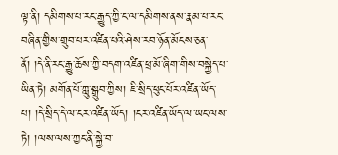ལྟ་ནི། དམིགས་པ་རང་རྒྱུད་ཀྱི་ང་ལ་དམིགས་ནས་རྣམ་པ་རང་བཞིན་གྱིས་གྲུབ་པར་འཛིན་པའི་ཤེས་རབ་ཉོན་མོངས་ཅན་ནོ། །དེ་ནི་རང་རྒྱུ་ཆོས་ཀྱི་བདག་འཛིན་ཕྲ་མོ་ཞིག་གིས་བསྐྱེད་པ་ཡིན་ཏེ། མགོན་པོ་ཀླུ་སྒྲུབ་ཀྱིས། ཇི་སྲིད་ཕུང་པོར་འཛིན་ཡོད་པ། །དེ་སྲིད་དེ་ལ་ངར་འཛིན་ཡོད། །ངར་འཛིན་ཡོད་ལ་ཡང་ལས་ཏེ། །ལས་ལས་ཀྱང་ནི་སྐྱེ་བ་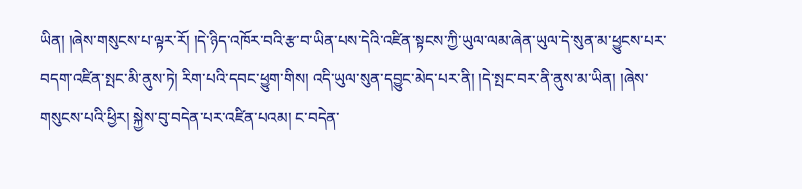ཡིན། །ཞེས་གསུངས་པ་ལྟར་རོ། །དེ་ཉིད་འཁོར་བའི་རྩ་བ་ཡིན་པས་དེའི་འཛིན་སྟངས་ཀྱི་ཡུལ་ལམ་ཞེན་ཡུལ་དེ་སུན་མ་ཕྱུངས་པར་བདག་འཛིན་སྤང་མི་ནུས་ཏེ། རིག་པའི་དབང་ཕྱུག་གིས། འདི་ཡུལ་སུན་དབྱུང་མེད་པར་ནི། །དེ་སྤང་བར་ནི་ནུས་མ་ཡིན། །ཞེས་གསུངས་པའི་ཕྱིར། སྐྱེས་བུ་བདེན་པར་འཛིན་པའམ། ང་བདེན་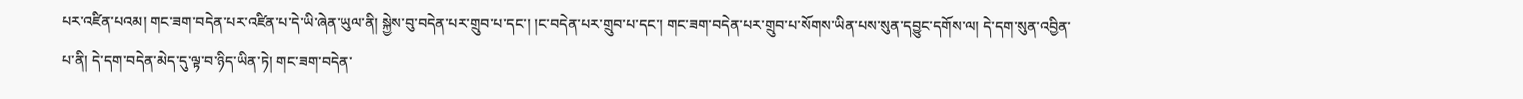པར་འཛིན་པའམ། གང་ཟག་བདེན་པར་འཛིན་པ་དེ་ཡི་ཞེན་ཡུལ་ནི། སྐྱེས་བུ་བདེན་པར་གྲུབ་པ་དང་། །ང་བདེན་པར་གྲུབ་པ་དང་། གང་ཟག་བདེན་པར་གྲུབ་པ་སོགས་ཡིན་པས་སུན་དབྱུང་དགོས་ལ། དེ་དག་སུན་འབྱིན་པ་ནི། དེ་དག་བདེན་མེད་དུ་ལྟ་བ་ཉིད་ཡིན་ཏེ། གང་ཟག་བདེན་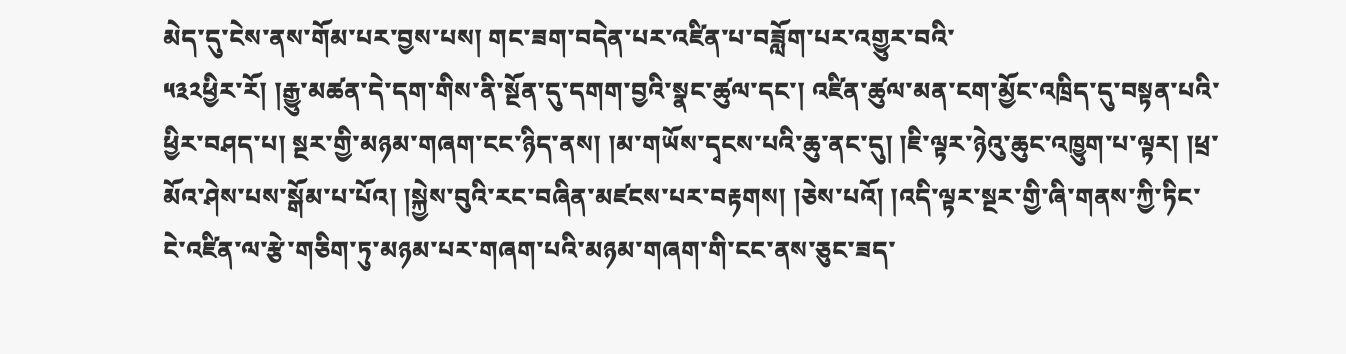མེད་དུ་ངེས་ནས་གོམ་པར་བྱས་པས། གང་ཟག་བདེན་པར་འཛིན་པ་བཟློག་པར་འགྱུར་བའི་
༥༣༢ཕྱིར་རོ། །རྒྱུ་མཚན་དེ་དག་གིས་ནི་སྔོན་དུ་དགག་བྱའི་སྣང་ཚུལ་དང་། འཛིན་ཚུལ་མན་ངག་མྱོང་འཁྲིད་དུ་བསྟན་པའི་ཕྱིར་བཤད་པ། སྔར་གྱི་མཉམ་གཞག་ངང་ཉིད་ནས། །མ་གཡོས་དྭངས་པའི་ཆུ་ནང་དུ། །ཇི་ལྟར་ཉེའུ་ཆུང་འཁྱུག་པ་ལྟར། །ཕྲ་མོའ་ཤེས་པས་སྒོམ་པ་པོའ། །སྐྱེས་བུའི་རང་བཞིན་མཛངས་པར་བརྟགས། །ཅེས་པའོ། །འདི་ལྟར་སྔར་གྱི་ཞི་གནས་ཀྱི་ཏིང་ངེ་འཛིན་ལ་རྩེ་གཅིག་ཏུ་མཉམ་པར་གཞག་པའི་མཉམ་གཞག་གི་ངང་ནས་ཅུང་ཟད་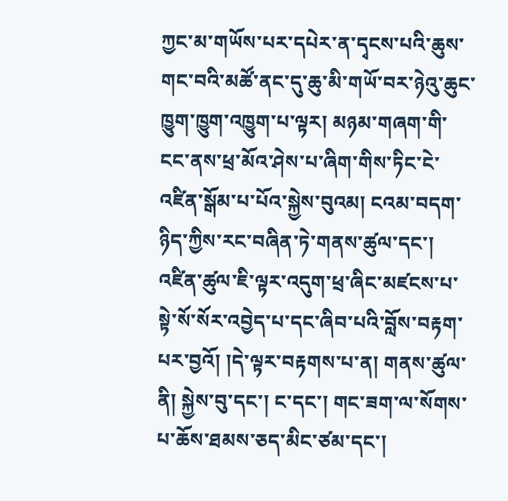ཀྱང་མ་གཡོས་པར་དཔེར་ན་དྭངས་པའི་ཆུས་གང་བའི་མཚོ་ནང་དུ་ཆུ་མི་གཡོ་བར་ཉེའུ་ཆུང་ཁྱུག་ཁྱུག་འཁྱུག་པ་ལྟར། མཉམ་གཞག་གི་ངང་ནས་ཕྲ་མོའ་ཤེས་པ་ཞིག་གིས་ཏིང་ངེ་འཛིན་སྒོམ་པ་པོའ་སྐྱེས་བུའམ། ངའམ་བདག་ཉིད་ཀྱིས་རང་བཞིན་ཏེ་གནས་ཚུལ་དང་། འཛིན་ཚུལ་ཇི་ལྟར་འདུག་ཕྲ་ཞིང་མཛངས་པ་སྟེ་སོ་སོར་འབྱེད་པ་དང་ཞིབ་པའི་བློས་བརྟག་པར་བྱའོ། །དེ་ལྟར་བརྟགས་པ་ན། གནས་ཚུལ་ནི། སྐྱེས་བུ་དང་། ང་དང་། གང་ཟག་ལ་སོགས་པ་ཆོས་ཐམས་ཅད་མིང་ཙམ་དང་།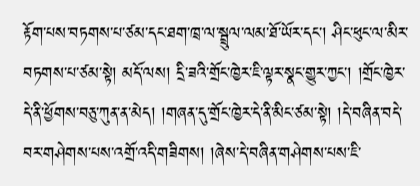རྟོག་པས་བཏགས་པ་ཙམ་དང་ཐག་ཁྲ་ལ་སྦྲུལ་ལམ་ཐོ་ཡོར་དང་། ཤིང་ཕུང་ལ་མིར་བཏགས་པ་ཙམ་སྟེ། མདོ་ལས། དྲི་ཟའི་གྲོང་ཁྱེར་ཇི་ལྟར་སྣང་གྱུར་ཀྱང་། །གྲོང་ཁྱེར་དེ་ནི་ཕྱོགས་བཅུ་ཀུན་ན་མེད། །གཞན་དུ་གྲོང་ཁྱེར་དེ་ནི་མིང་ཙམ་སྟེ། །དེ་བཞིན་བདེ་བར་གཤེགས་པས་འགྲོ་འདི་གཟིགས། །ཞེས་དེ་བཞིན་གཤེགས་པས་ཇི་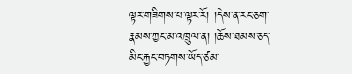ལྟར་གཟིགས་པ་ལྟར་རོ། །དེས་ན་རང་ཅག་རྣམས་ཀྱང་མ་འཁྲུལ་ན། །ཆོས་ཐམས་ཅད་མིང་རྐྱང་བཏགས་ཡོད་ཙམ་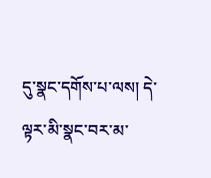དུ་སྣང་དགོས་པ་ལས། དེ་ལྟར་མི་སྣང་བར་མ་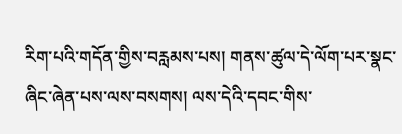རིག་པའི་གདོན་གྱིས་བརླམས་པས། གནས་ཚུལ་དེ་ལོག་པར་སྣང་ཞིང་ཞེན་པས་ལས་བསགས། ལས་དེའི་དབང་གིས་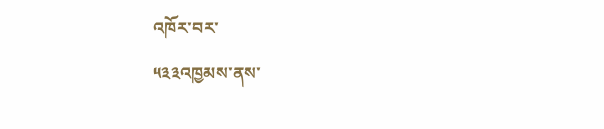འཁོར་བར་
༥༣༣འཁྱམས་ནས་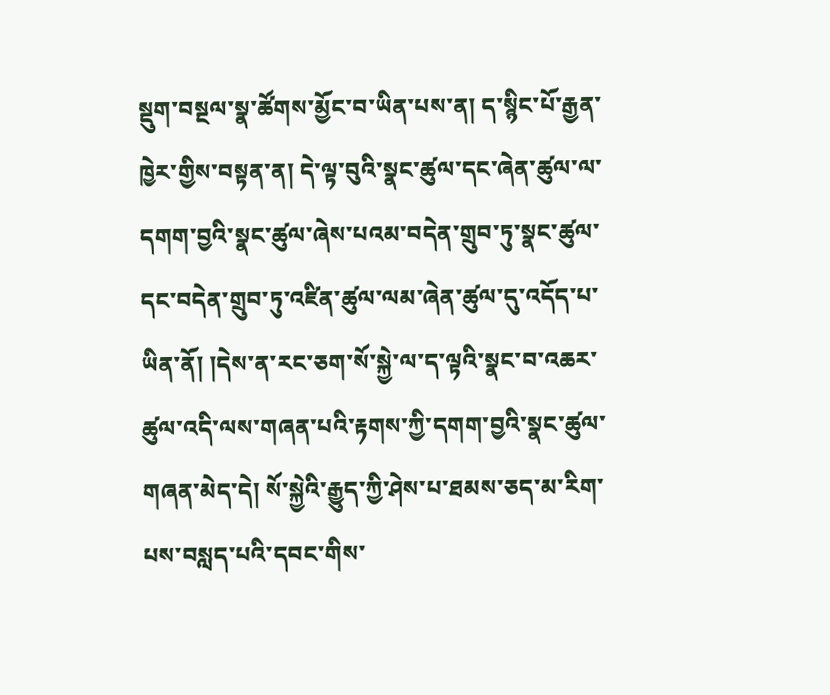སྡུག་བསྔལ་སྣ་ཚོགས་མྱོང་བ་ཡིན་པས་ན། ད་སྙིང་པོ་རྒྱན་ཁྱེར་གྱིས་བསྟན་ན། དེ་ལྟ་བུའི་སྣང་ཚུལ་དང་ཞེན་ཚུལ་ལ་དགག་བྱའི་སྣང་ཚུལ་ཞེས་པའམ་བདེན་གྲུབ་ཏུ་སྣང་ཚུལ་དང་བདེན་གྲུབ་ཏུ་འཛིན་ཚུལ་ལམ་ཞེན་ཚུལ་དུ་འདོད་པ་ཡིན་ནོ། །དེས་ན་རང་ཅག་སོ་སྐྱེ་ལ་ད་ལྟའི་སྣང་བ་འཆར་ཚུལ་འདི་ལས་གཞན་པའི་རྟགས་ཀྱི་དགག་བྱའི་སྣང་ཚུལ་གཞན་མེད་དེ། སོ་སྐྱེའི་རྒྱུད་ཀྱི་ཤེས་པ་ཐམས་ཅད་མ་རིག་པས་བསླད་པའི་དབང་གིས་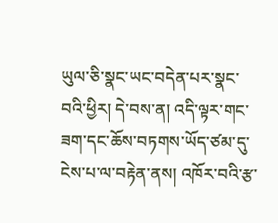ཡུལ་ཅི་སྣང་ཡང་བདེན་པར་སྣང་བའི་ཕྱིར། དེ་བས་ན། འདི་ལྟར་གང་ཟག་དང་ཆོས་བཏགས་ཡོད་ཙམ་དུ་ངེས་པ་ལ་བརྟེན་ནས། འཁོར་བའི་རྩ་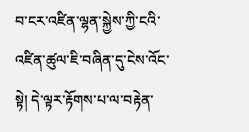བ་ངར་འཛིན་ལྷན་སྐྱེས་ཀྱི་ངའི་འཛིན་ཚུལ་ཇི་བཞིན་དུ་ངེས་འོང་སྟེ། དེ་ལྟར་རྟོགས་པ་ལ་བརྟེན་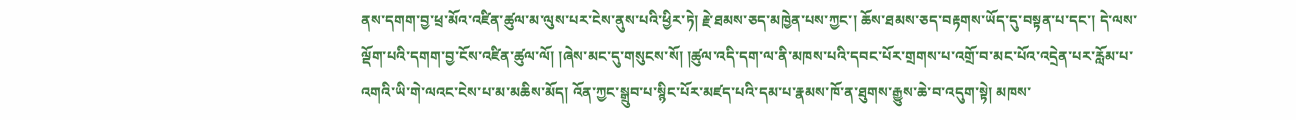ནས་དགག་བྱ་ཕྲ་མོའ་འཛིན་ཚུལ་མ་ལུས་པར་ངེས་ནུས་པའི་ཕྱིར་ཏེ། རྗེ་ཐམས་ཅད་མཁྱེན་པས་ཀྱང་། ཆོས་ཐམས་ཅད་བརྟགས་ཡོད་དུ་བསྟན་པ་དང་། དེ་ལས་ལྡོག་པའི་དགག་བྱ་ངོས་འཛིན་ཚུལ་ལོ། །ཞེས་མང་དུ་གསུངས་སོ། །ཚུལ་འདི་དག་ལ་ནི་མཁས་པའི་དབང་པོར་གྲགས་པ་འགྲོ་བ་མང་པོའ་འདྲེན་པར་རློམ་པ་འགའི་ཡི་གེ་ལའང་ངེས་པ་མ་མཆིས་མོད། འོན་ཀྱང་སྒྲུབ་པ་སྙིང་པོར་མཛད་པའི་དམ་པ་རྣམས་ཁོ་ན་ཐུགས་རྒྱུས་ཆེ་བ་འདུག་སྟེ། མཁས་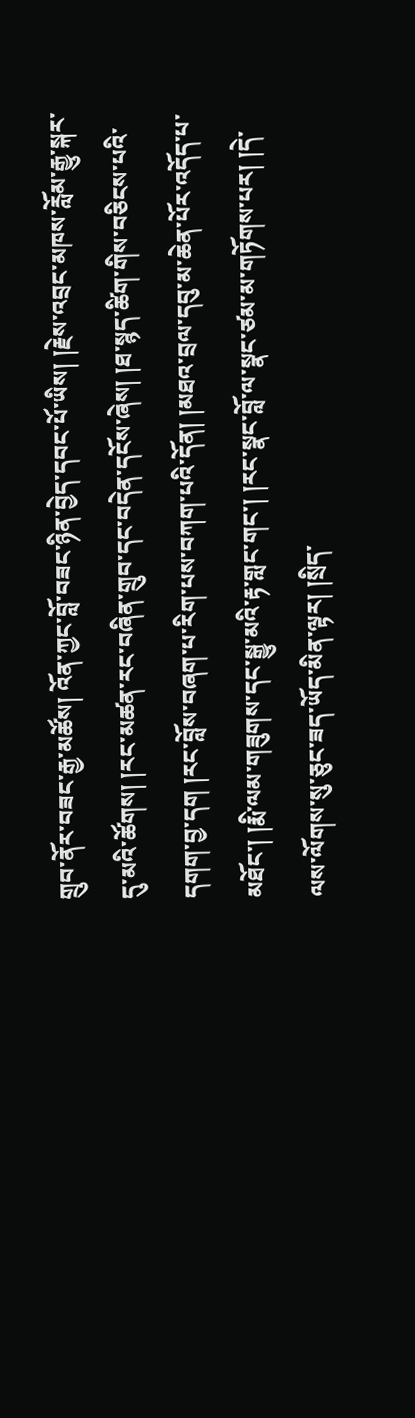གྲུབ་ནོར་བཟང་རྒྱ་མཚོས། འོན་ཀྱང་བློ་བཟང་ཉིན་བྱེད་དབང་པོ་ཡིས། །རྗེས་འབྲང་མཁས་རློམ་རྒྱུ་སྐར་དུ་མའི་ཚོགས། །རང་མཚན་རང་བཞིན་གྲུབ་དང་བདེན་དངོས་ཞེས། །ཐ་སྙད་ཚིག་གིས་བཅིངས་པའི་དགག་བྱ་དག །རང་བློས་བཞག་པ་རིག་པས་བཀག་པའི་དོན། །མཐའ་བྲལ་དབུ་མ་ཆེན་པོར་འདོད་པ་མཐོང་། །རྨི་ལམ་གཟུགས་དང་སྒྱུ་མའི་རྟ་གླང་གང་། །རང་སྣང་བློ་ལ་སྣང་ཙམ་མ་གཏོགས་པར། །དེ་ལས་ལོགས་སུ་ཅུང་ཟད་ཡོད་མིན་ལྟར། །སྲིད་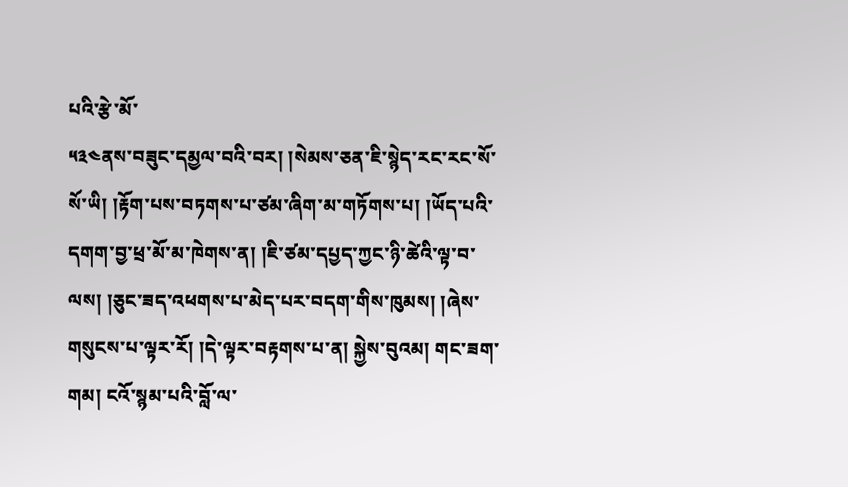པའི་རྩེ་མོ་
༥༣༤ནས་བཟུང་དམྱལ་བའི་བར། །སེམས་ཅན་ཇི་སྙེད་རང་རང་སོ་སོ་ཡི། །རྟོག་པས་བཏགས་པ་ཙམ་ཞིག་མ་གཏོགས་པ། །ཡོད་པའི་དགག་བྱ་ཕྲ་མོ་མ་ཁེགས་ན། །ཇི་ཙམ་དཔྱད་ཀྱང་ཉི་ཚེའི་ལྟ་བ་ལས། །ཅུང་ཟད་འཕགས་པ་མེད་པར་བདག་གིས་ཁུམས། །ཞེས་གསུངས་པ་ལྟར་རོ། །དེ་ལྟར་བརྟགས་པ་ན། སྐྱེས་བུའམ། གང་ཟག་གམ། ངའོ་སྙམ་པའི་བློ་ལ་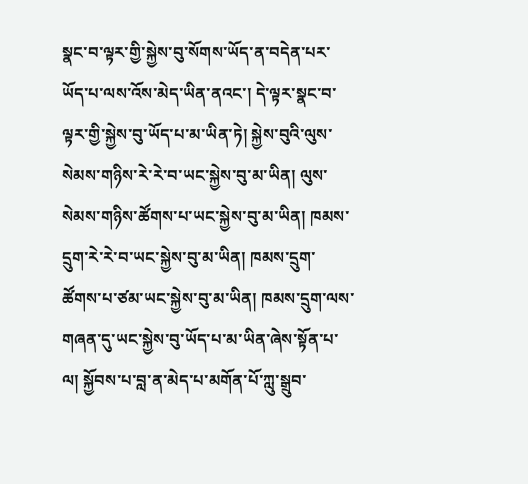སྣང་བ་ལྟར་གྱི་སྐྱེས་བུ་སོགས་ཡོད་ན་བདེན་པར་ཡོད་པ་ལས་འོས་མེད་ཡིན་ནའང་། དེ་ལྟར་སྣང་བ་ལྟར་གྱི་སྐྱེས་བུ་ཡོད་པ་མ་ཡིན་ཏེ། སྐྱེས་བུའི་ལུས་སེམས་གཉིས་རེ་རེ་བ་ཡང་སྐྱེས་བུ་མ་ཡིན། ལུས་སེམས་གཉིས་ཚོགས་པ་ཡང་སྐྱེས་བུ་མ་ཡིན། ཁམས་དྲུག་རེ་རེ་བ་ཡང་སྐྱེས་བུ་མ་ཡིན། ཁམས་དྲུག་ཚོགས་པ་ཙམ་ཡང་སྐྱེས་བུ་མ་ཡིན། ཁམས་དྲུག་ལས་གཞན་དུ་ཡང་སྐྱེས་བུ་ཡོད་པ་མ་ཡིན་ཞེས་སྟོན་པ་ལ། སྐྱོབས་པ་བླ་ན་མེད་པ་མགོན་པོ་ཀླུ་སྒྲུབ་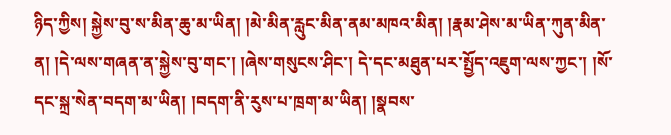ཉིད་ཀྱིས། སྐྱེས་བུ་ས་མིན་ཆུ་མ་ཡིན། །མེ་མིན་རླུང་མིན་ནམ་མཁའ་མིན། །རྣམ་ཤེས་མ་ཡིན་ཀུན་མིན་ན། །དེ་ལས་གཞན་ན་སྐྱེས་བུ་གང་། །ཞེས་གསུངས་ཤིང་། དེ་དང་མཐུན་པར་སྤྱོད་འཇུག་ལས་ཀྱང་། །སོ་དང་སྐྲ་སེན་བདག་མ་ཡིན། །བདག་ནི་རུས་པ་ཁྲག་མ་ཡིན། །སྣབས་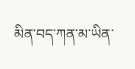མིན་བད་ཀན་མ་ཡིན་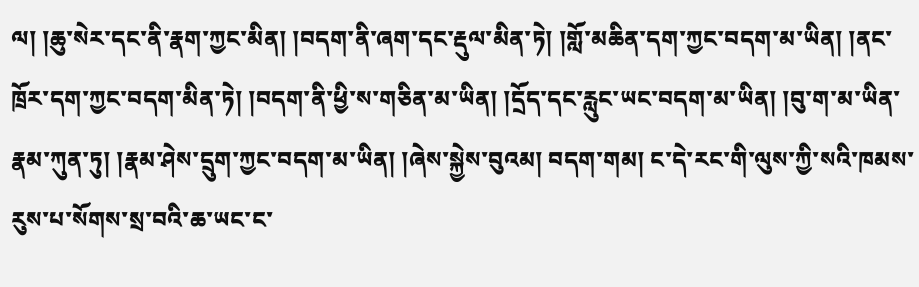ལ། །ཆུ་སེར་དང་ནི་རྣག་ཀྱང་མིན། །བདག་ནི་ཞག་དང་རྡུལ་མིན་ཏེ། །གློ་མཆིན་དག་ཀྱང་བདག་མ་ཡིན། །ནང་ཁྲོར་དག་ཀྱང་བདག་མིན་ཏེ། །བདག་ནི་ཕྱི་ས་གཅིན་མ་ཡིན། །དྲོད་དང་རླུང་ཡང་བདག་མ་ཡིན། །བུ་ག་མ་ཡིན་རྣམ་ཀུན་ཏུ། །རྣམ་ཤེས་དྲུག་ཀྱང་བདག་མ་ཡིན། །ཞེས་སྐྱེས་བུའམ། བདག་གམ། ང་དེ་རང་གི་ལུས་ཀྱི་སའི་ཁམས་རུས་པ་སོགས་སྲ་བའི་ཆ་ཡང་ང་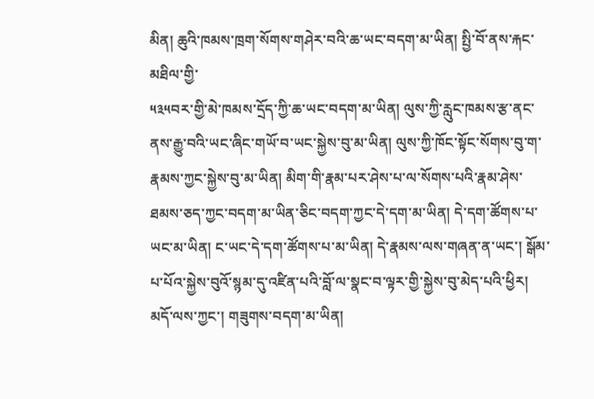མིན། ཆུའི་ཁམས་ཁྲག་སོགས་གཤེར་བའི་ཆ་ཡང་བདག་མ་ཡིན། སྤྱི་བོ་ནས་རྐང་མཐིལ་གྱི་
༥༣༥བར་གྱི་མེ་ཁམས་དྲོད་ཀྱི་ཆ་ཡང་བདག་མ་ཡིན། ལུས་ཀྱི་རླུང་ཁམས་རྩ་ནང་ནས་རྒྱུ་བའི་ཡང་ཞིང་གཡོ་བ་ཡང་སྐྱེས་བུ་མ་ཡིན། ལུས་ཀྱི་ཁོང་སྟོང་སོགས་བུ་ག་རྣམས་ཀྱང་སྐྱེས་བུ་མ་ཡིན། མིག་གི་རྣམ་པར་ཤེས་པ་ལ་སོགས་པའི་རྣམ་ཤེས་ཐམས་ཅད་ཀྱང་བདག་མ་ཡིན་ཅིང་བདག་ཀྱང་དེ་དག་མ་ཡིན། དེ་དག་ཚོགས་པ་ཡང་མ་ཡིན། ང་ཡང་དེ་དག་ཚོགས་པ་མ་ཡིན། དེ་རྣམས་ལས་གཞན་ན་ཡང་། སྒོམ་པ་པོའ་སྐྱེས་བུའོ་སྙམ་དུ་འཛིན་པའི་བློ་ལ་སྣང་བ་ལྟར་གྱི་སྐྱེས་བུ་མེད་པའི་ཕྱིར། མདོ་ལས་ཀྱང་། གཟུགས་བདག་མ་ཡིན།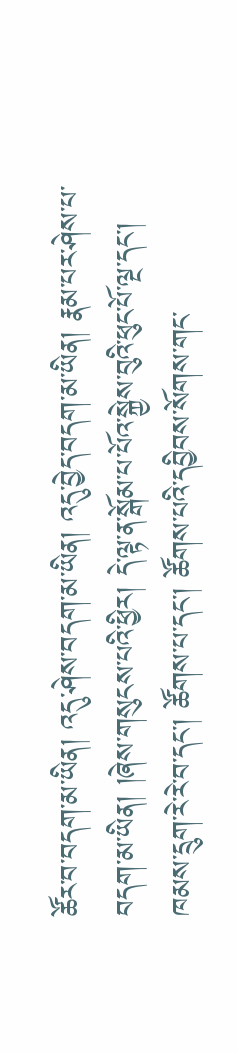ཚོར་བ་བདག་མ་ཡིན། འདུ་ཤེས་བདག་མ་ཡིན། འདུ་བྱེད་བདག་མ་ཡིན། རྣམ་པར་ཤེས་པ་བདག་མ་ཡིན། །ཞེས་གསུངས་པའི་ཕྱིར། དེ་ལྟ་ན་སྒོམ་པ་པོའ་སྐྱེས་བུའི་ཕུང་པོ་ལྔ་དང་། ཁམས་དྲུག་རེ་རེ་བ་དང་། ཚོགས་པ་དང་། ཚོགས་པའི་དབྱིབས་སོགས་གང་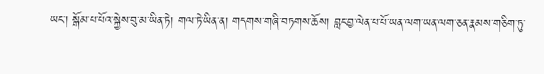ཡང་། སྒོམ་པ་པོའ་སྐྱེས་བུ་མ་ཡིན་ཏེ། གལ་ཏེ་ཡིན་ན། གདགས་གཞི་བཏགས་ཆོས། བླང་བྱ་ལེན་པ་པོ་ཡན་ལག་ཡན་ལག་ཅན་རྣམས་གཅིག་ཏུ་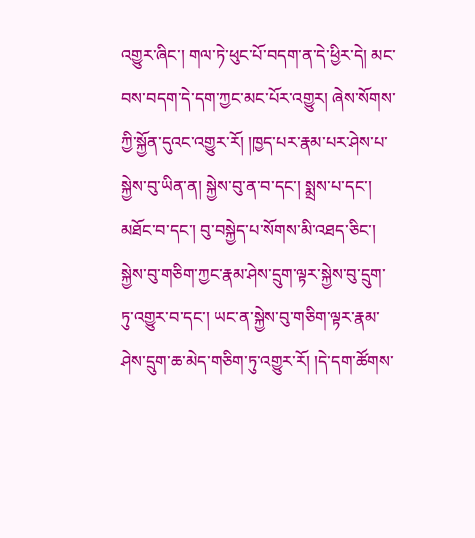འགྱུར་ཞིང་། གལ་ཏེ་ཕུང་པོ་བདག་ན་དེ་ཕྱིར་དེ། མང་བས་བདག་དེ་དག་ཀྱང་མང་པོར་འགྱུར། ཞེས་སོགས་ཀྱི་སྐྱོན་དུའང་འགྱུར་རོ། །ཁྱད་པར་རྣམ་པར་ཤེས་པ་སྐྱེས་བུ་ཡིན་ན། སྐྱེས་བུ་ན་བ་དང་། སྨྲས་པ་དང་། མཐོང་བ་དང་། བུ་བསྐྱེད་པ་སོགས་མི་འཐད་ཅིང་། སྐྱེས་བུ་གཅིག་ཀྱང་རྣམ་ཤེས་དྲུག་ལྟར་སྐྱེས་བུ་དྲུག་ཏུ་འགྱུར་བ་དང་། ཡང་ན་སྐྱེས་བུ་གཅིག་ལྟར་རྣམ་ཤེས་དྲུག་ཆ་མེད་གཅིག་ཏུ་འགྱུར་རོ། །དེ་དག་ཚོགས་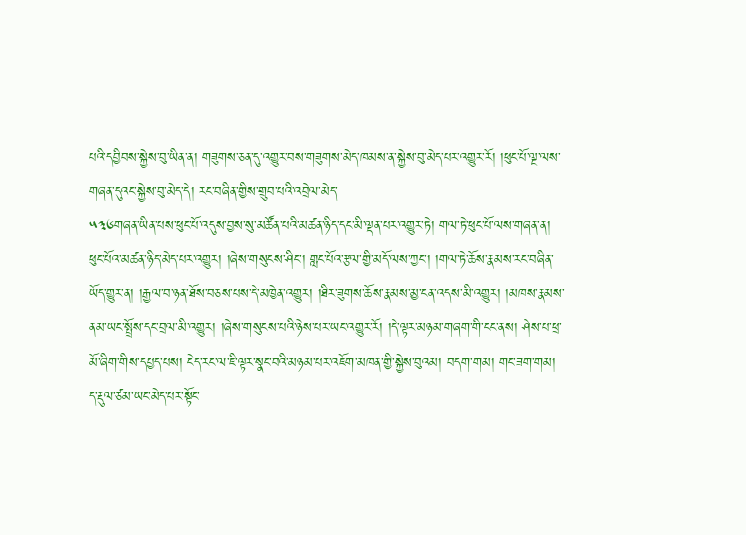པའི་དབྱིབས་སྐྱེས་བུ་ཡིན་ན། གཟུགས་ཅན་དུ་འགྱུར་བས་གཟུགས་མེད་ཁམས་ན་སྐྱེས་བུ་མེད་པར་འགྱུར་རོ། །ཕུང་པོ་ལྔ་ལས་གཞན་དུའང་སྐྱེས་བུ་མེད་དེ། རང་བཞིན་གྱིས་གྲུབ་པའི་འབྲེལ་མེད་
༥༣༦གཞན་ཡིན་པས་ཕུང་པོ་འདུས་བྱས་སུ་མཚོན་པའི་མཚན་ཉིད་དང་མི་ལྡན་པར་འགྱུར་ཏེ། གལ་ཏེ་ཕུང་པོ་ལས་གཞན་ན། ཕུང་པོའ་མཚན་ཉིད་མེད་པར་འགྱུར། །ཞེས་གསུངས་ཤིང་། གླང་པོའ་རྩལ་གྱི་མདོ་ལས་ཀྱང་། །གལ་ཏེ་ཆོས་རྣམས་རང་བཞིན་ཡོད་གྱུར་ན། །རྒྱལ་བ་ཉན་ཐོས་བཅས་པས་དེ་མཁྱེན་འགྱུར། །ཐིར་ཟུགས་ཆོས་རྣམས་མྱ་ངན་འདས་མི་འགྱུར། །མཁས་རྣམས་ནམ་ཡང་སྤྲོས་དང་བྲལ་མི་འགྱུར། །ཞེས་གསུངས་པའི་ཉེས་པར་ཡང་འགྱུར་རོ། །དེ་ལྟར་མཉམ་གཞག་གི་ངང་ནས། ཤེས་པ་ཕྲ་མོ་ཞིག་གིས་དཔྱད་པས། ངེད་རང་ལ་ཇི་ལྟར་སྣང་བའི་མཉམ་པར་འཇོག་མཁན་གྱི་སྐྱེས་བུའམ། བདག་གམ། གང་ཟག་གམ། ད་རྡུལ་ཙམ་ཡང་མེད་པར་སྟོང་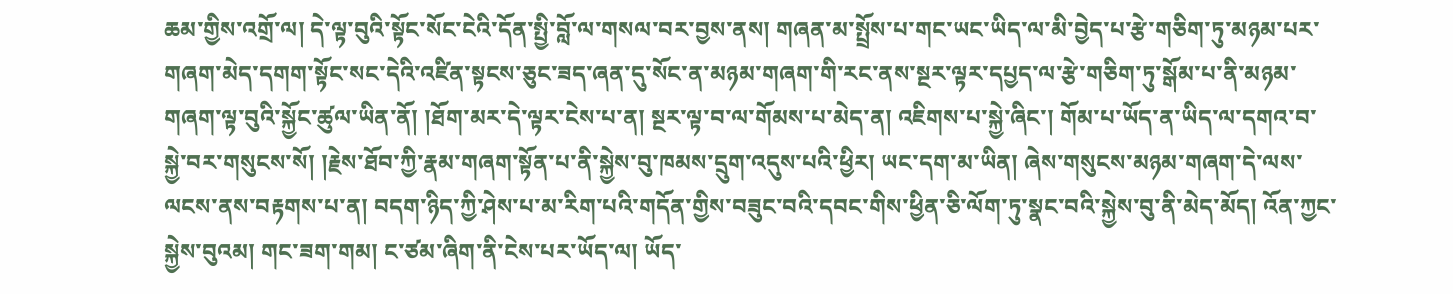ཆམ་གྱིས་འགྲོ་ལ། དེ་ལྟ་བུའི་སྟོང་སོང་ངེའི་དོན་སྤྱི་བློ་ལ་གསལ་བར་བྱས་ནས། གཞན་མ་སྤྲོས་པ་གང་ཡང་ཡིད་ལ་མི་བྱེད་པ་རྩེ་གཅིག་ཏུ་མཉམ་པར་གཞག་མེད་དགག་སྟོང་སང་དེའི་འཛིན་སྟངས་ཅུང་ཟད་ཞན་དུ་སོང་ན་མཉམ་གཞག་གི་རང་ནས་སྔར་ལྟར་དཔྱད་ལ་རྩེ་གཅིག་ཏུ་སྒོམ་པ་ནི་མཉམ་གཞག་ལྟ་བུའི་སྐྱོང་ཚུལ་ཡིན་ནོ། །ཐོག་མར་དེ་ལྟར་ངེས་པ་ན། སྔར་ལྟ་བ་ལ་གོམས་པ་མེད་ན། འཇིགས་པ་སྐྱེ་ཞིང་། གོམ་པ་ཡོད་ན་ཡིད་ལ་དགའ་བ་སྐྱེ་བར་གསུངས་སོ། །རྗེས་ཐོབ་ཀྱི་རྣམ་གཞག་སྟོན་པ་ནི་སྐྱེས་བུ་ཁམས་དྲུག་འདུས་པའི་ཕྱིར། ཡང་དག་མ་ཡིན། ཞེས་གསུངས་མཉམ་གཞག་དེ་ལས་ལངས་ནས་བརྟགས་པ་ན། བདག་ཉིད་ཀྱི་ཤེས་པ་མ་རིག་པའི་གདོན་གྱིས་བཟུང་བའི་དབང་གིས་ཕྱིན་ཅི་ལོག་ཏུ་སྣང་བའི་སྐྱེས་བུ་ནི་མེད་མོད། འོན་ཀྱང་སྐྱེས་བུའམ། གང་ཟག་གམ། ང་ཙམ་ཞིག་ནི་ངེས་པར་ཡོད་ལ། ཡོད་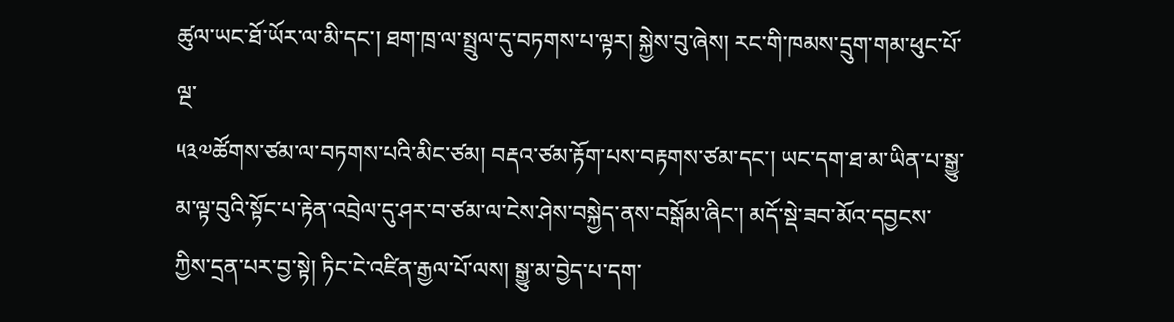ཚུལ་ཡང་ཐོ་ཡོར་ལ་མི་དང་། ཐག་ཁྲ་ལ་སྤྲུལ་དུ་བཏགས་པ་ལྟར། སྐྱེས་བུ་ཞེས། རང་གི་ཁམས་དྲུག་གམ་ཕུང་པོ་ལྔ་
༥༣༧ཚོགས་ཙམ་ལ་བཏགས་པའི་མིང་ཙམ། བརྡའ་ཙམ་རྟོག་པས་བརྟགས་ཙམ་དང་། ཡང་དག་ཐ་མ་ཡིན་པ་སྒྱུ་མ་ལྟ་བུའི་སྟོང་པ་རྟེན་འབྲེལ་དུ་ཤར་བ་ཙམ་ལ་ངེས་ཤེས་བསྐྱེད་ནས་བསྒོམ་ཞིང་། མདོ་སྡེ་ཟབ་མོའ་དབྱངས་ཀྱིས་དྲན་པར་བྱ་སྟེ། ཏིང་ངེ་འཛིན་རྒྱལ་པོ་ལས། སྒྱུ་མ་བྱེད་པ་དག་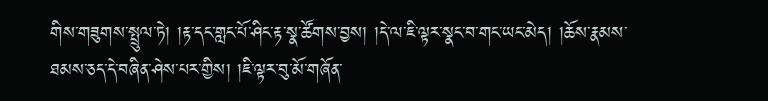གིས་གཟུགས་སྤྲུལ་ཏེ། །རྟ་དང་གླང་པོ་ཤིང་རྟ་སྣ་ཚོགས་བྱས། །དེ་ལ་ཇི་ལྟར་སྣང་བ་གང་ཡང་མེད། །ཆོས་རྣམས་ཐམས་ཅད་དེ་བཞིན་ཤེས་པར་གྱིས། །ཇི་ལྟར་བུ་མོ་གཞོན་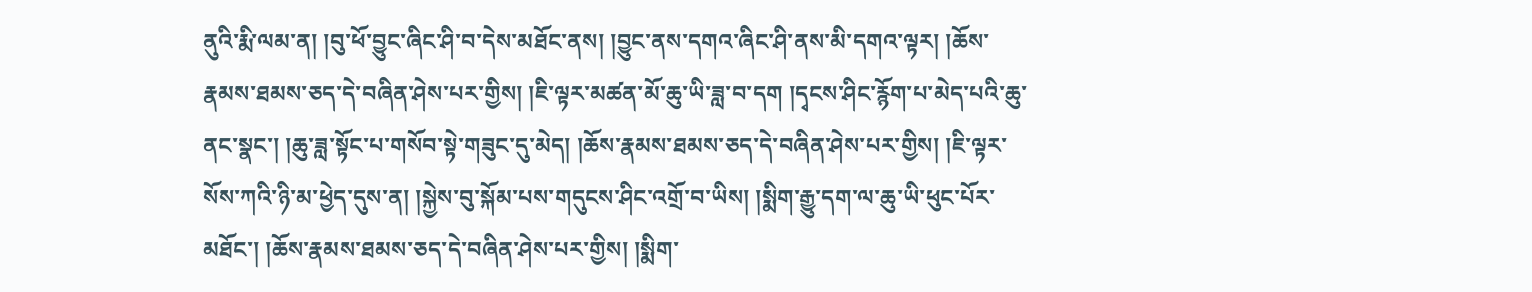ནུའི་རྨི་ལམ་ན། །བུ་ཕོ་བྱུང་ཞིང་ཤི་བ་དེས་མཐོང་ནས། །བྱུང་ནས་དགའ་ཞིང་ཤི་ནས་མི་དགའ་ལྟར། །ཆོས་རྣམས་ཐམས་ཅད་དེ་བཞིན་ཤེས་པར་གྱིས། །ཇི་ལྟར་མཚན་མོ་ཆུ་ཡི་ཟླ་བ་དག །དྭངས་ཤིང་རྙོག་པ་མེད་པའི་ཆུ་ནང་སྣང་། །ཆུ་ཟླ་སྟོང་པ་གསོབ་སྟེ་གཟུང་དུ་མེད། །ཆོས་རྣམས་ཐམས་ཅད་དེ་བཞིན་ཤེས་པར་གྱིས། །ཇི་ལྟར་སོས་ཀའི་ཉི་མ་ཕྱེད་དུས་ན། །སྐྱེས་བུ་སྐོམ་པས་གདུངས་ཤིང་འགྲོ་བ་ཡིས། །སྨིག་རྒྱུ་དག་ལ་ཆུ་ཡི་ཕུང་པོར་མཐོང་། །ཆོས་རྣམས་ཐམས་ཅད་དེ་བཞིན་ཤེས་པར་གྱིས། །སྨིག་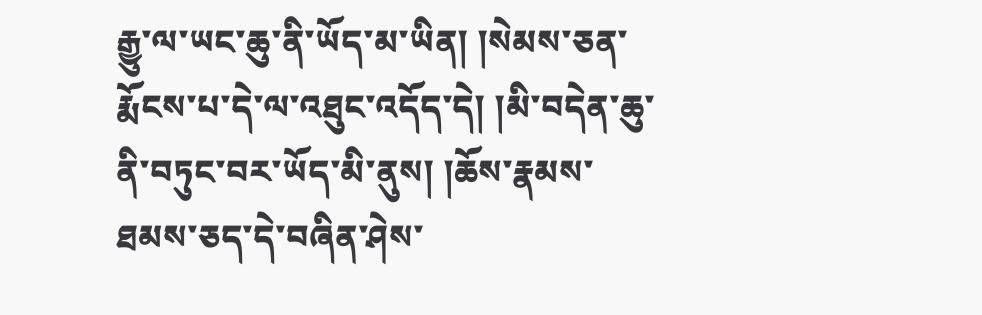རྒྱུ་ལ་ཡང་ཆུ་ནི་ཡོད་མ་ཡིན། །སེམས་ཅན་རྨོངས་པ་དེ་ལ་འཐུང་འདོད་དེ། །མི་བདེན་ཆུ་ནི་བཏུང་བར་ཡོད་མི་ནུས། །ཆོས་རྣམས་ཐམས་ཅད་དེ་བཞིན་ཤེས་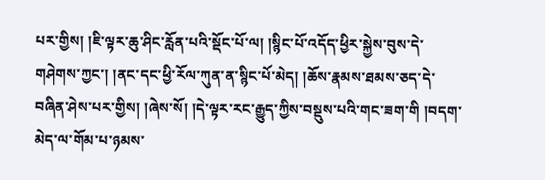པར་གྱིས། །ཇི་ལྟར་ཆུ་ཤིང་རློན་པའི་སྡོང་པོ་ལ། །སྙིང་པོ་འདོད་ཕྱིར་སྐྱེས་བུས་དེ་གཤེགས་ཀྱང་། །ནང་དང་ཕྱི་རོལ་ཀུན་ན་སྙིང་པོ་མེད། །ཆོས་རྣམས་ཐམས་ཅད་དེ་བཞིན་ཤེས་པར་གྱིས། །ཞེས་སོ། །དེ་ལྟར་རང་རྒྱུད་ཀྱིས་བསྡུས་པའི་གང་ཟག་གི །བདག་མེད་ལ་གོམ་པ་ཉམས་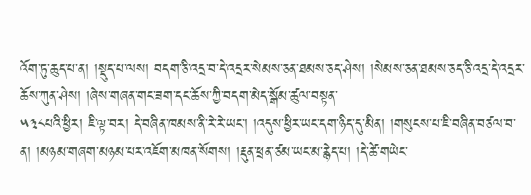འོག་ཏུ་ཆུད་པ་ན། །སྡུད་པ་ལས། བདག་ཅི་འདྲ་བ་དེ་འདྲར་སེམས་ཅན་ཐམས་ཅད་ཤེས། །སེམས་ཅན་ཐམས་ཅད་ཅི་འདྲ་དེ་འདྲར་ཆོས་ཀུན་ཤེས། །ཞེས་གཞན་གང་ཟག་དང་ཆོས་ཀྱི་བདག་མེད་སྒོམ་ཚུལ་བསྟན་
༥༣༨པའི་ཕྱིར། ཇི་ལྟ་བར། དེ་བཞིན་ཁམས་ནི་རེ་རེ་ཡང་། །འདུས་ཕྱིར་ཡང་དག་ཉིད་དུ་མིན། །གསུངས་པ་ཇི་བཞིན་བཙལ་བ་ན། །མཉམ་གཞག་མཉམ་པར་འཇོག་མཁན་སོགས། །རྡུན་ཕྲན་ཙམ་ཡང་མ་རྙེད་པ། །དེ་ཚེ་གཡེང་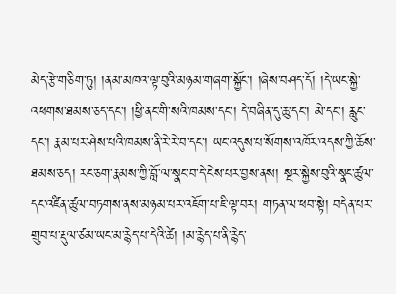མེད་རྩེ་གཅིག་ཏུ། །ནམ་མཁའ་ལྟ་བུའི་མཉམ་གཞག་སྐྱོང་། །ཞེས་བཤད་དོ། །དེ་ཡང་སྐྱེ་འཕགས་ཐམས་ཅད་དང་། །ཕྱི་ནང་གི་སའི་ཁམས་དང་། དེ་བཞིན་དུ་ཆུ་དང་། མེ་དང་། རླུང་དང་། རྣམ་པར་ཤེས་པའི་ཁམས་ནི་རེ་རེ་བ་དང་། ཡང་འདུས་པ་སོགས་འཁོར་འདས་ཀྱི་ཆོས་ཐམས་ཅད། རང་ཅག་རྣམས་ཀྱི་བློ་ལ་སྣང་བ་དེ་ངེས་པར་བྱས་ནས། སྔར་སྐྱེས་བུའི་སྣང་ཚུལ་དང་འཛིན་ཚུལ་བཏགས་ནས་མཉམ་པར་འཇོག་པ་ཇི་ལྟ་བར། གཏན་ལ་ཕབ་སྟེ། བདེན་པར་གྲུབ་པ་རྡུལ་ཙམ་ཡང་མ་རྙེད་པ་དེའི་ཚེ། །མ་རྙེད་པ་ནི་རྙེད་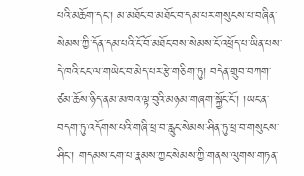པའི་མཆོག་དང་། མ་མཐོང་བ་མཐོང་བ་དམ་པར་གསུངས་པ་བཞིན་སེམས་ཀྱི་དོན་དམ་པའི་ངོ་བོ་མཐོང་བས་སེམས་ངོ་འཕྲོད་པ་ཡིན་པས་དེ་ཁའི་ངང་ལ་གཡེང་བ་མེད་པར་རྩེ་གཅིག་ཏུ། བདེན་གྲུབ་བཀག་ཙམ་ཆོས་ཉིད་ནམ་མཁའ་ལྟ་བུའི་མཉམ་གཞག་སྐྱོང་ངོ་། །ཡང་ན་བདག་ཏུ་འདོགས་པའི་གཞི་ཕྲ་བ་རླུང་སེམས་ཤིན་ཏུ་ཕྲ་བ་གསུངས་ཤིང་། གདམས་ངག་པ་རྣམས་ཀྱང་སེམས་ཀྱི་གནས་ལུགས་གཏན་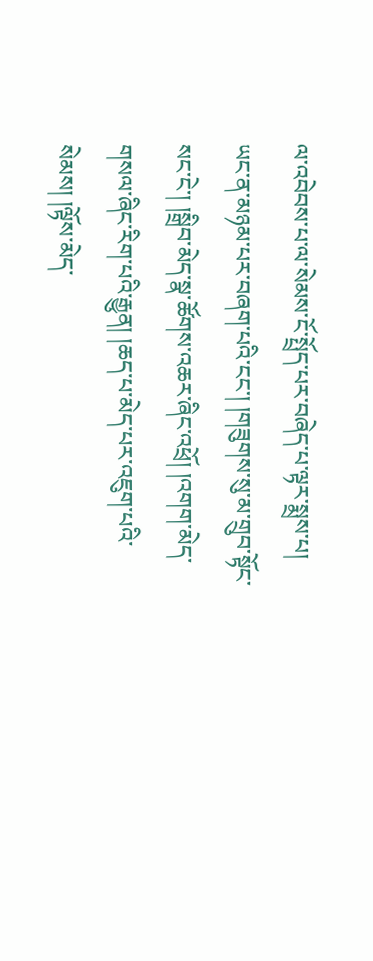ལ་འབེབས་པ་ལ་སེམས་ངོ་སྤྲོད་པར་བཞེད་པ་ལྟར་སྨྲས་པ། ཡང་ན་མཉམ་པར་བཞག་པའི་ངང་། །གཟུགས་སུ་མ་གྲུབ་སྟོང་སང་ངེ་། །སྒྲིབ་མེད་སྣ་ཚོགས་འཆར་ཞིང་འཕྲོ། །འགག་མེད་གསལ་ཞིང་རིག་པའི་རྒྱུན། །ཆད་པ་མེད་པར་འཇུག་པའི་སེམས། །ལྟོས་མེད་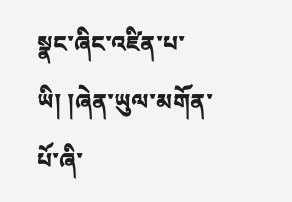སྣང་ཞིང་འཛིན་པ་ཡི། །ཞེན་ཡུལ་མགོན་པོ་ཞི་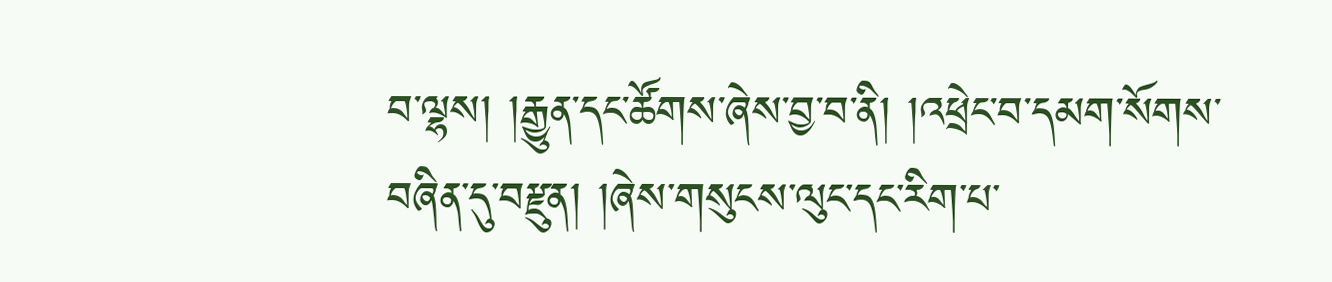བ་ལྷས། །རྒྱུན་དང་ཚོགས་ཞེས་བྱ་བ་ནི། །འཕྲེང་བ་དམག་སོགས་བཞིན་དུ་བརྫུན། །ཞེས་གསུངས་ལུང་དང་རིག་པ་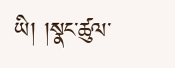ཡི། །སྣང་ཚུལ་